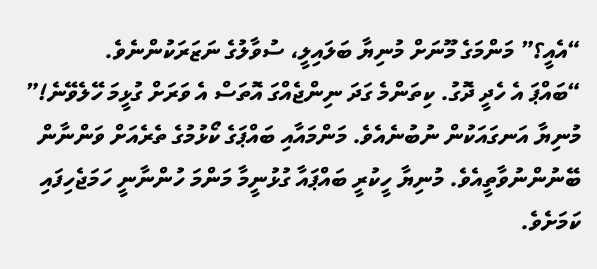“އެއީ؟” މަންމަގެ މޫނަށް މުނިޔާ ބަލައިލީ، ސުވާލުގެ ނަޒަރަކުންނެވެ.
“ބައްޕަ އެ ހެދީ ދޮގު. ކިތަންމެ ގަދަ ނިންޖެއްގަ އޮތަސް އެ ވަރަށް ގުޅީމަ ހޭލެވޭނެ!”
މުނިޔާ އަނގައަކުން ނުބުނެއެވެ. މަންމައާއި ބައްޕަގެ ކޯޅުމުގެ ތެރެއަށް ވަންނާން ބޭނުންނުވާތީއެވެ. މުނިޔާ ހީކުރީ ބައްޕައާ ގުޅުނީމާ މަންމަ ހުންނާނީ ހަމަޖެހިފައި ކަމަށެވެ.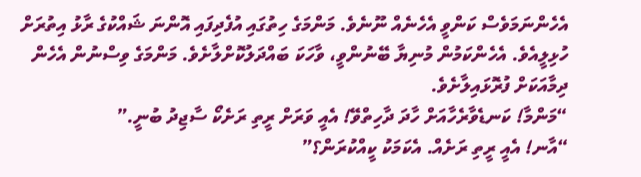އެހެންނަމަވެސް ކަންވީ އެހެނެއް ނޫނެވެ. މަންމަގެ ހިތުގައި އުފެދިފައި އޮންނަ ޝައްކުގެ ރާޅު އިތުރަށް ހުޅިލީއެވެ. އެހެންކަމުން މުނިޔާ ބޭނުންވީ، ވާހަކަ ބައްދަލުކޮށްލާށެވެ. މަންމަގެ ވިސްނުން އެހެން ދިމާއަކަށް ފުރޮޅައިލާށެވެ.
“މަންމާ! ކަނޑެވާރެހާއަށް ހާދަ ދާހިތްވޭ! އެއީ ވަރަށް ރީތި ރަށެކޯ ސާޖިދު ބުނީ.”
“އާނ! އެއީ ރީތި ރަށެއް. އެކަމަކު ކީއްކުރަން؟”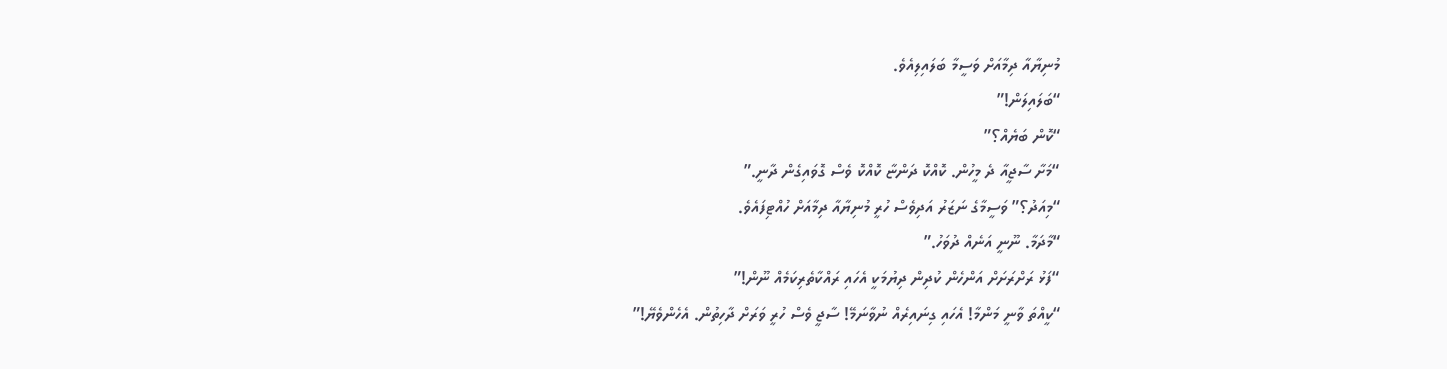މުނިޔާއާ ދިމާއަށް ވަސީމާ ބަލައިލިއެވެ.
“ބަލައިލަން!”
“ކޮން ބަޔެއް؟”
“މަށާ ސާޖީއާ ދެ މީހުން. ކޮއްކޮ ދަންޏާ ކޮއްކޮ ވެސް ގޮވައިގެން ދާނީ.”
“މިއަދު؟” ވަސީމާގެ ނަޒަރު އަދިވެސް ހުރީ މުނިޔާއާ ދިމާއަށް ހުއްޓިފައެވެ.
“މާދަމާ. ނޫނީ އަނެއް ދުވަހު.”
“ފަޅު ރަށްރަށަށް އަންހެން ކުދިން ދިޔުމަކީ އެހައި ރައްކާތެރިކަމެއް ނޫން!”
“ކީއްތަ ވާނީ މަންމާ! އެހައި ގިނައިރެއް ނުވާނަމޭ! ސާޖީ ވެސް ހުރީ ވަރަށް ދާހިތުން. އެހެންވެޔޭ!”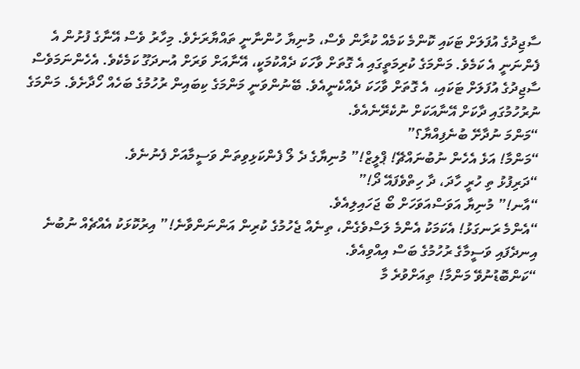ސާޖިދުގެ އުފަލަށް ޓަކައި ކޮންމެ ކަމެއް ކުރާން ވެސް، މުނިޔާ ހުންނާނީ ތައްޔާރަށެވެ. މިހާރު ވެސް އޭނާގެ ފުށުން އެ ފެންނަނީ އެ ކަމެވެ. މަންމަގެ ކުރިމަތީގައި އެ ގޮތަށް ވާހަކަ ދެއްކުމަކީ، އޭނާއަށް ވަރަށް އުނދަގޫ ކަމެކެވެ. އެހެންނަމަވެސް ސާޖިދުގެ އުފަލަށް ޓަކައި، އެ ގޮތަށް ވާހަކަ ދެއްކެނީއެވެ. ބޭނުންވަނީ މަންމަގެ ކިބައިން ރުހުމުގެ ބަހެއް ހޯދާށެވެ. މަންމަގެ ނުރުހުމުގައި ދާކަށް އޭނާއަކަށް ނުކެރޭނެއެވެ.
“މަންމަ ނުދާށޭ ބުނެފިއްޔާ؟”
“މަންމާ! އަޅެ އެހެން ނުބުނައްޗޭ! ޕްލީޒް!” މުނިޔާގެ ދެ ލޯ ފެންކަޅިވިތަން ވަސީމާއަށް ފެނުނެވެ.
“ދަރިފުޅު ތި ހުރީ ހާދަ، ދާ ހިތްވެފައޭ ދޯ!”
“އާނ!” މުނިޔާ އަވަސްއަވަހަށް ބޯ ޖަހައިލިއެވެ.
“އެންމެ ރަނގަޅު! އެކަމަކު އެންމެ ލަސްވެގެން، ތިނެއް ޖެހުމުގެ ކުރިން އަންނަންވާނެ!” އިރުކޮޅަކު އެއްޗެއް ނުބުނެ އިނދެފައި ވަސީމާގެ ރުހުމުގެ ބަސް އިއްވިއެވެ.
“ކަންބޮޑުނުވޭ މަންމާ! ތިއަށްވުރެ މާ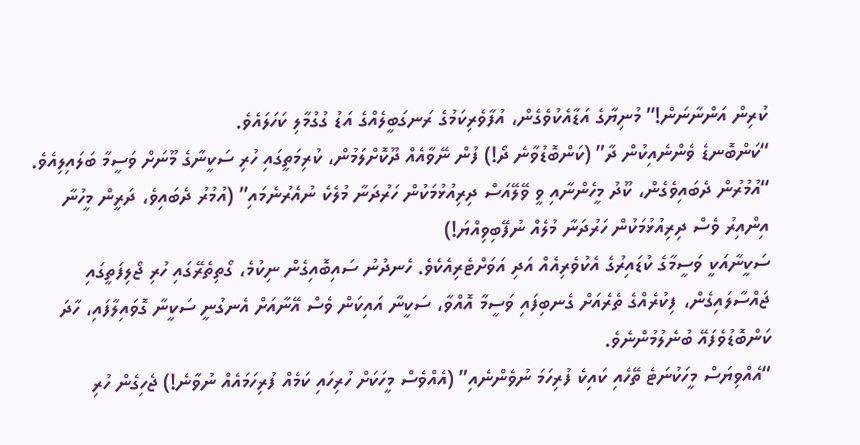ކުރިން އަންނާނަން!” މުނިޔާގެ އަޑާއެކުވެގެން، އުފާވެރިކަމުގެ ރަނގަބީލެއްގެ އަޑު ގުގުމާލި ކަހަލައެވެ.
“ކަންބޮނޑެ ވެންނެއިކުން ދާ” (ކަންބޮޑުވާނެ ދޯ!) ފުން ނޭވާއެއް ދޫކޮށްލަމުން، ކުރިމަތީގައި ހުރި ސަކީނާގެ މޫނަށް ވަސީމާ ބަލައިލިއެވެ. “އުމުރުން ދެބައިވެގެން، ކޫދު މީހެންނާއި ވީ ވޭލޭއަސް ދިރިއުޅުމަކުން ހަރުދަނާ މުލެކެ ނުއެރުނެމައި” (އުމުރު ދެބައިވެ، ދަރީން މީހުނާ އިންއިރު ވެސް ދިރިއުޅުމަކުން ހަރުދަނާ މުލެއް ނުފޭބިވިއްޔަ!)
ސަކީނާއަކީ ވަސީމާގެ ކުޑައިރުގެ އެކުވެރިއެއް އަދި އަވަށްޓެރިއެކެވެ. ހެނދުނު ސައިބޮއިގެން ނިކުމެ، ގޯތިތެރޭގައި ހުރި ޖޯލިފަތީގައި ޖައްސާލައިގެން، ފިކުރެއްގެ ތެރެއަށް ގެނބިފައި ވަސީމާ އޮއްވާ، ސަކީނާ އައިކަން ވެސް އޭނާއަށް އެނގުނީ ސަކީނާ ގޮވައިލާފައި، ހާދަ ކަންބޮޑުވެފައޭ ބުނެލުމުންނެވެ.
“އެއްވިޔަސް މީހަކުނަޓެ ތޭހެއި ކައިކެ ފުރިހަމަ ނުވެންނެއި” (އެއްވެސް މީހަކަށް ހުރިހައި ކަމެއް ފުރިހަމައެއް ނުވާނެ!) ޖެހިގެން ހުރި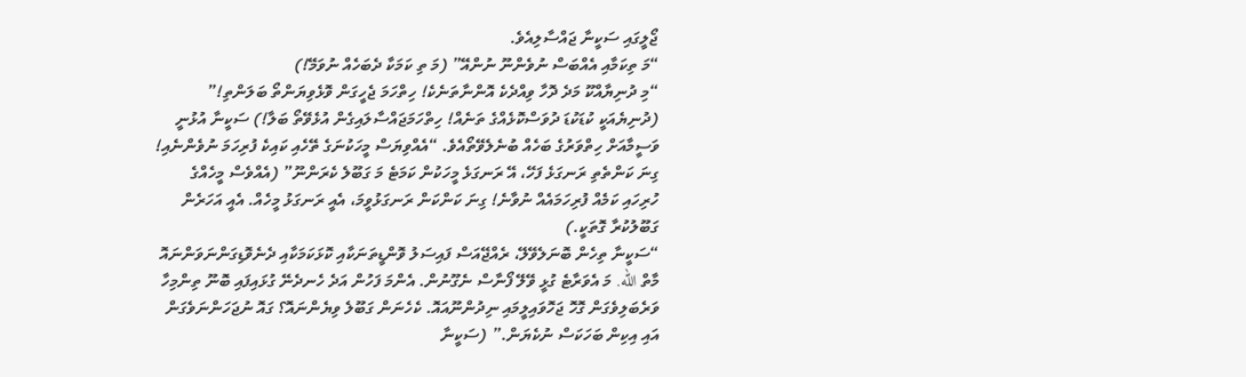ޖޯލީގައި ސަކީނާ ޖައްސާލިއެވެ.
“މަ ތިކަމާއި އެއްބަސް ނުވެންނޫ ނުންއޭ” (މަ ތި ކަމަކާ ދެބަހެއް ނުވަމޭ!)
“މި ދުނިޔާއްކޫ މަދެ ދޮހާ ވިއްދެކެ އޮންނާތަނެކެ! ހިތްހަމަ ޖެހީގަން ވޮޅެވިޔަންތޯ ބަލަންތި!” (ދުނިޔެއަކީ ކުޑަކުޑަ ދުވަސްކޮޅެއްގެ ތަނެއް! ހިތްހަމަޖައްސާލައިގެން އުޅެވޭތޯ ބަލާ!) ސަކީނާ އުޅުނީ ވަސީމާއަށް ހިތްވަރުގެ ބަހެއް ބުނެލެވޭތޯއެވެ. “އެއްވިޔަސް މީހަކުނަގެ ތޭހެއި ކައިކެ ފުރިހަމަ ނުވެންނެއި! ގިނަ ކަންތެތި ރަނގަޅެ ފަހޭ، އޭ ރަނގަޅެ މީހަކުން ކަމަޓެ މަ ގަބޫލެ ކެރަންނޫ” (އެއްވެސް މީހެއްގެ ހުރިހައި ކަމެއް ފުރިހަމައެއް ނުވާނެ! ގިނަ ކަންކަން ރަނގަޅުވީމަ، އެއީ ރަނގަޅު މީހެއް. އެއީ އަހަރެން ގަބޫލުކުރާ ގޮތަކީ.)
“ސަކީނާ ތިހެން ބޮނަލެވޭލޭ، ރެއްޖޭއަސް ފައިސަލު ވޮންޑީތަނަކާއި ކޮޅަކަމަކާއި ދެނެވޮޑިގަންނަވަންނައޮ މާތް الله. މަ އެވަރާޓެ ގުޅީ ވޭލޭ ފޯނާސް ނެގޫނުން. އެންމަ ފަހުން އަދެ ހެނދެނޭ ގުޅައިފައި ބޮނޫ ތިންމިހާ ވަރެބަލިވެގަން ގޮހޮ ޖަހޮވައިލީމައި ނިދުންނޫއައޮ. ކެހެނަން ގަބޫލެ ވިޔެންނައޮ؟ ގައޮ ނުޖަހަންނަވެގަން އައި އިކިން ބަހަކަސް ނުކެޔަން.” (ސަކީނާ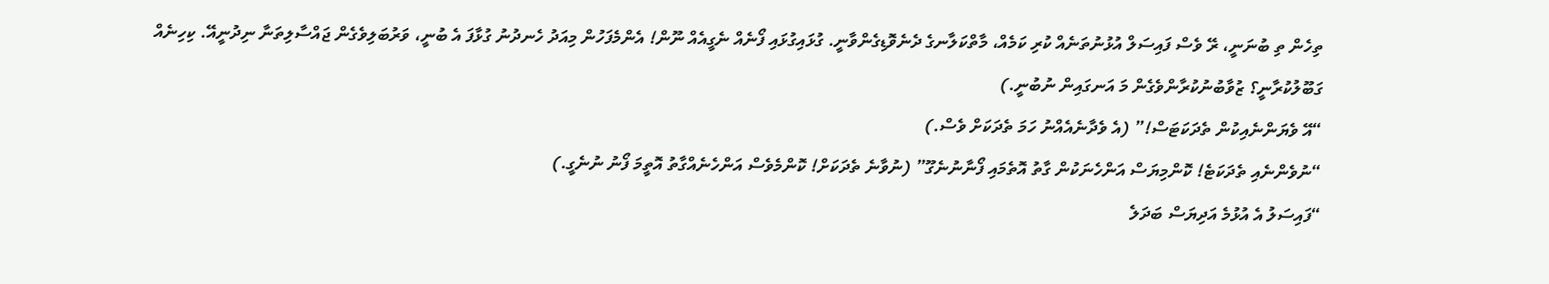ތިހެން ތި ބުނަނީ، ރޭ ވެސް ފައިސަލް އުޅުނުތަނެއް ކުރި ކަމެއް، މާތްކަލާނގެ ދެނެވޮޑިގެންވާނީ. ގުޅައިގުޅައި ފޯނެއް ނެގީއެއް ނޫން! އެންމެފަހުން މިއަދު ހެނދުނު ގުޅާފަ އެ ބުނީ، ވަރުބަލިވެގެން ޖައްސާލިތަނާ ނިދުނީއޭ. ކިހިނެއް ގަބޫލުކުރާނީ؟ ޒުވާބުނުކުރާންވެގެން މަ އަނގައިން ނުބުނީ.)
“އޭ ވެޔަންނެއިކުން ތެދަކަޓަސް!” (އެ ވެދާނެއެއްނު ހަމަ ތެދަކަށް ވެސް.)
“ނުވެންނެއި ތެދަކަޓެ! ކޮންމިޔަސް އަންހެނަކުން ގާތު އޮތެމައި ފޯނާނުނެގޫ” (ނުވާނެ ތެދަކަށް! ކޮންމެވެސް އަންހެނެއްގާތު އޮތީމަ ފޯނު ނުނެގީ.)
“ފައިސަލު އެ އުޅުމެ އަދިޔަސް ބަދަލެ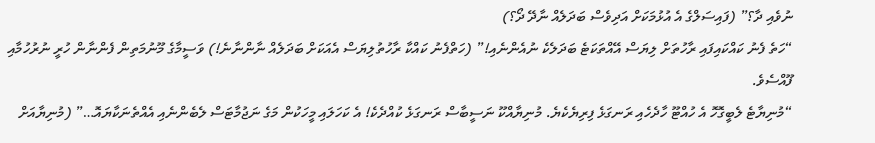ނުވެއި ދާ؟” (ފައިސަލްގެ އެ އުޅުމަކަށް އަދިވެސް ބަދަލެއް ނާދޭ ދޯ؟)
“ހަތެ ފެނު ކައްކައިފައި ރާހުތަށް ލިޔަސް އޭއްތަކަޓެ ބަދަލެކެ ނުއެންނެއި!” (ހަތްފެނު ކައްކާ ރާހުތުލިޔަސް އެއަކަށް ބަދަލެއް ނާންނާނެ!) ވަސީމާގެ މޫނުމަތިން ފެންނާން ހުރީ ނުރުހުމާއި ފޫއްސެވެ.
“މުނިޔާޓެ ލެބީގޮހޮ އެ ހުއްޓޫ ހާދެހެއި ރަނގަޅެ ފިރިޔެކެޔެ. މުނިޔާއްކޫ ނަސީބާސް ރަނގަޅެ ކުއްދެކެ! އެ ކަހަލައި މީހަކުން މަގެ ނަޖުމާޓަސް ލެބެންނެއި އެއްތެނަކާޔައޮ…” (މުނިޔާއަށް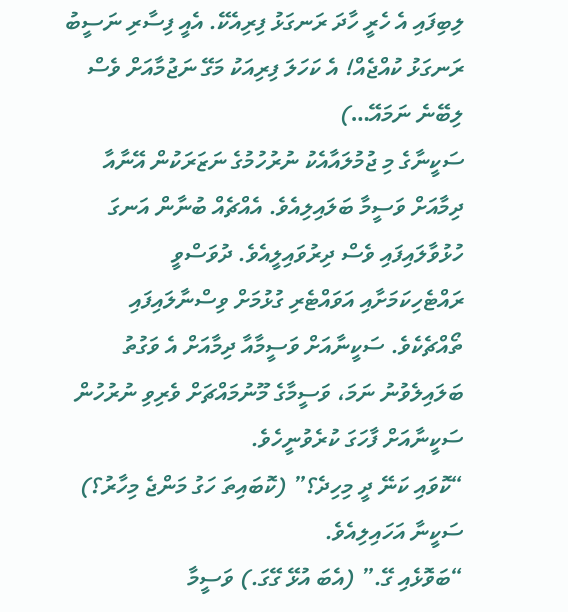ލިބިފައި އެ ހެރީ ހާދަ ރަނގަޅު ފިރިއެކޭ. އެއީ ފިސާރި ނަސީބު ރަނގަޅު ކުއްޖެއް! އެ ކަހަލަ ފިރިއަކު މަގޭ ނަޖުމާއަށް ވެސް ލިބޭނެ ނަމައޭ…)
ސަކީނާގެ މި ޖުމުލައާއެކު ނުރުހުމުގެ ނަޒަރަކުން އޭނާއާ ދިމާއަށް ވަސީމާ ބަލައިލިއެވެ. އެއްޗެއް ބުނާން އަނގަ ހުޅުވާލައިފައި ވެސް ދިރުވައިލީއެވެ. ދުވަސްވީ ރައްޓެހިކަމަށާއި އަވައްޓެރި ގުޅުމަށް ވިސްނާލައިފައި ތޯއްޗެކެވެ. ސަކީނާއަށް ވަސީމާއާ ދިމާއަށް އެ ވަގުތު ބަލައިލެވުނު ނަމަ، ވަސީމާގެ މޫނުމައްޗަށް ވެރިވި ނުރުހުން ސަކީނާއަށް ފާހަގަ ކުރެވުނީހެވެ.
“ކޮވައި ކަނޭ ދީ މިހިދެ؟” (ކޮބައިތަ ހަގު މަންޖެ މިހާރު؟) ސަކީނާ އަހައިލިއެވެ.
“ބަވޮޅެއި ގޭ.” (އެބަ އުޅޭ ގޭގަ.) ވަސީމާ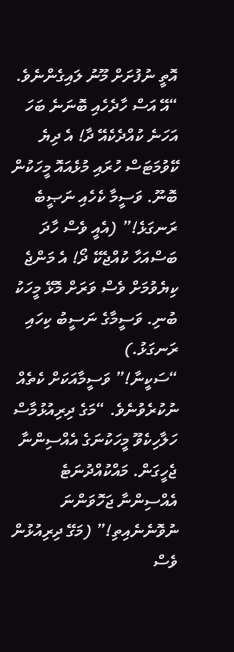އޮތީ ނުފުށަށް މޫނު ލައިގެންނެވެ.
“އޭ އަސް ހާދެހެއި ބޮނަނެ ބަހަ އަހަނެ ކުއްދެކެއޭ ދާ! އެ ދިޔެ ކޭވުމަޓަސް ހުރައި މުޅެއައޮ މީހަކުން ބޮނޫ. ވަސީމާ ކެހެއި ނަޞީބެ ރަނގަޅެ!” (އެއީ ވެސް ހާދަ ބަސްއަހާ ކުއްޖެކޭ ދޯ! އެ މަންޖެ ކިޔެވުމަށް ވެސް ވަރަށް މޮޅޭ މީހަކު ބުނި. ވަސީމާގެ ނަސީބު ކިހައި ރަނގަޅު.)
“ސަކީނާ!” ވަސީމާއަކަށް ކެތެއް ނުކުރެވުނެވެ. “މަގެ ދިރިއުޅުމާސް ހަލާހިކެވޫ މީހަކުނަގެ އެއްސިންނާ ޖެހީގަން. މައްކުއްދުނަޓެ އެއްސިންނާ ޖަހޮވަންނަ ނުވޮނެނެއިތި!” (މަގޭ ދިރިއުޅުން ވެސް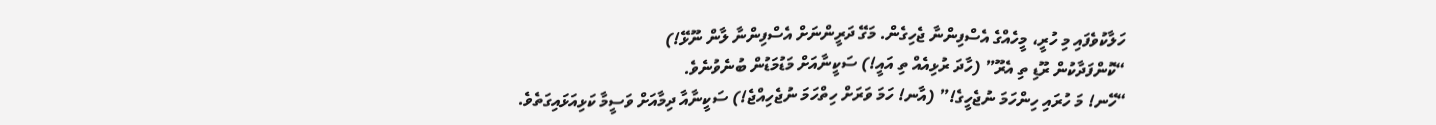ހަލާކުވެފައި މި ހުރީ، މީހެއްގެ އެސްފިންނާ ޖެހިގެން. މަގޭ ދަރީންނަށް އެސްފިންނާ ލާން ނޫޅޭ!)
“ކޮންފަދާކުން ރޫޑި ތި އެރޫ” (ހާދަ ރުޅިއެއް ތި އައީ!) ސަކީނާއަށް މަޑުމަޑުން ބުނެވުނެވެ.
“ހޭނ! މަ ހުރައި ހިންހަމަ ނުޖެހީގެ!” (އާނ! ހަމަ ވަރަށް ހިތްހަމަ ނުޖެހިއްޖެ!) ސަކީނާއާ ދިމާއަށް ވަސީމާ ކަޅިއަޅައިގަތެވެ.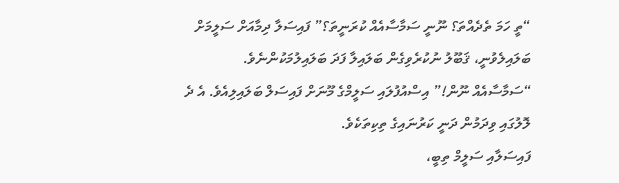“ތީ ހަމަ ތެދެއްތަ؟ ނޫނީ ސަމާސާއެއް ކުރަނީތަ؟” ފައިސަލާ ދިމާއަށް ސަލީމަށް ބަލައިލެވުނީ، ޤަބޫލު ނުކުރެވިގެން ބަލައިލާ ފަދަ ބަލައިލުމަކުންނެވެ.
“ސަމާސާއެއް ނޫން!” އިސްއުފުލައި ސަލީމްގެ މޫނަށް ފައިސަލް ބަލައިލިއެވެ. އެ ދެ ލޮލުގައި ވިދަމުން ދަނީ ކަރުނައިގެ ތިކިތަކެވެ.
ފައިސަލާއި ސަލީމް ތިބީ،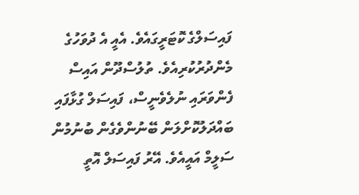ފައިސަލްގެ ކޮޓަރީގައެވެ. އެއީ އެ ދުވަހުގެ މެންދުރުކުރިއެވެ. ތުލުސްދޫން އައިސް ފެންވަރައި ނުލެވެނީސް، ފައިސަލް ގުޅާފައި ބައްދަލުކޮށްލަން ބޭނުންވެގެން ބުނުމުން ސަލީމް އައީއެވެ. އޭރު ފައިސަލް އޮތީ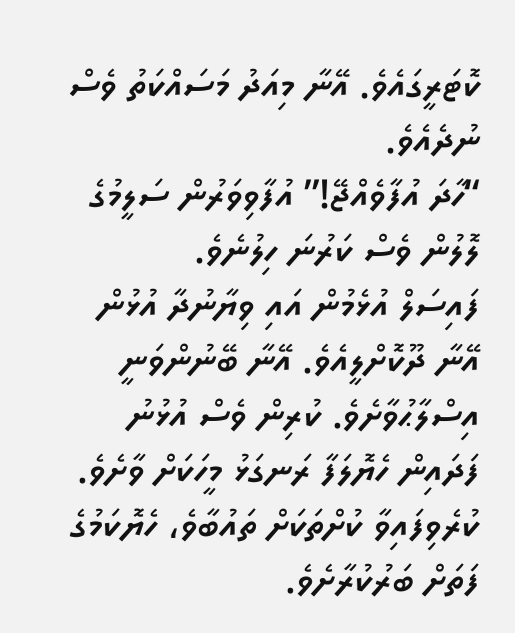ކޮޓަރީގައެވެ. އޭނާ މިއަދު މަސައްކަތު ވެސް ނުދެއެވެ.
“ހާދަ އުފާވެއްޖޭ!” އުފާވިވަރުން ސަލީމުގެ ލޮލުން ވެސް ކަރުނަ ހިލުނެވެ.
ފައިސަލް އުޅެމުން އައި ވިޔާނުދާ އުޅުން އޭނާ ދޫކޮށްލީއެވެ. އޭނާ ބޭނުންވަނީ އިސްލާޙުވާށެވެ. ކުރިން ވެސް އުޅުނު ފަދައިން ހެޔޮލަފާ ރަނގަޅު މީހަކަށް ވާށެވެ. ކުރެވިފައިވާ ކުށްތަކަށް ތައުބާވެ، ހެޔޮކަމުގެ ފަތަށް ބަރުކުރާށެވެ.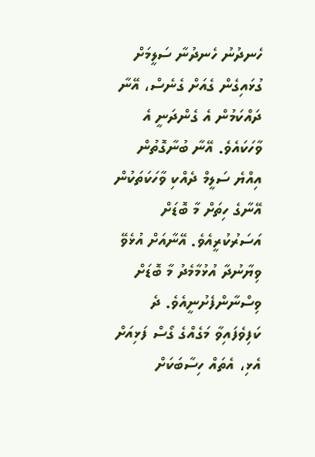ހެނދުނު ހެނދުނާ ސަލީމަށް ގުޅައިގެން ގެއަށް ގެނެސް، އޭނާ ދައްކަމުން އެ ގެންދަނީ އެ ވާހަކައެވެ. އޭނާ ބުނާގޮތުން އިއްޔެ ސަލީމް ދެއްކި ވާހަކަތަކުން އޭނާގެ ހިތަށް މާ ބޮޑަށް އަސަރުކުރީއެވެ. އޭނާއަށް އުޅެވޭ ވިޔާނުދާ އުޅުމާމެދު މާ ބޮޑަށް ވިސްނާންފެށުނީއެވެ. ދެ ކަފިވެފައިވާ މަގެއްގެ ގޯސް ފަޅިއަށް އެޅި، އެތައް ހިސާބަކަށް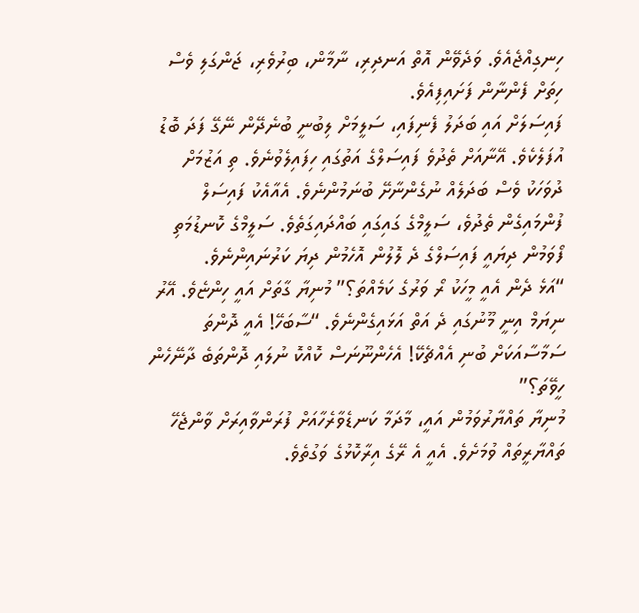ހިނގިއްޖެއެވެ. ވަދެވޭން އޮތް އަނދިރި، ނާމާން، ބިރުވެރި، ޖަންގަލި ވެސް ހިތަށް ފެންނާން ފަށައިފިއެވެ.
ފައިސަލަށް އައި ބަދަލު ފެނިފައި، ސަލީމަށް ލިބުނީ ބުނެދޭން ނޭގޭ ފަދަ ބޮޑު އުފަލެކެވެ. އޭނާއަށް ތެދުވެ ފައިސަލްގެ އަތުގައި ހިފައިލެވުނެވެ. ތި އަޒުމަށް ދުވަހަކު ވެސް ބަދަލެއް ނުގެންނާށޭ ބުނަމުންނެވެ. އެއާއެކު ފައިސަލް ފުންމައިގެން ތެދުވެ، ސަލީމްގެ ގައިގައި ބައްދައިގަތެވެ. ސަލީމްގެ ކޮނޑުމަތި ފޯވަމުން ދިޔައީ ފައިސަލްގެ ދެ ލޮލުން އޮހެމުން ދިޔަ ކަރުނައިންނެވެ.
“އަޅެ ދެން އެއީ މީހަކު ރޯ ވަރުގެ ކަމެއްތަ؟” މުނިޔާ ގާތަށް އައީ ހިންޏެވެ. އޭރު ނިޔަމް އިނީ މޫނުގައި ދެ އަތް އަޅައިގެންނެވެ. “ސާބަހޭ! އެއީ ދޮންތަ ސަމާސާއަކަށް ބުނި އެއްޗެކޭ! އެހެންނޫނަސް ކޮއްކޮ ނުލައި ދޮންތަބެ ދާނޭހެން ހީވޭތަ؟”
މުނިޔާ ތައްޔާރުވަމުން އައީ، މާދަމާ ކަނޑެވާރެހާއަށް ފުރަންވާއިރަށް ވާންޖެހޭ ތައްޔާރީތައް ވުމަށެވެ. އެއީ އެ ރޭގެ އިރާކޮޅުގެ ވަގުތެވެ.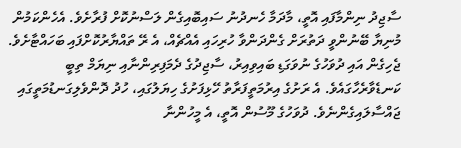ސާޖިދު ނިންމާފައި އޮތީ، މާދަމާ ހެނދުނު ސައިބޮއިގެން ލަސްނުކޮށް ފުރާށެވެ. އެހެންކަމުން މުނިޔާ ބޭނުންވީ ދަތުރަށް ގެންދަންވާ ހުރިހައި އެއްޗެއް، އެ ރޭ ތައްޔާރުކޮށްފައި ބަހައްޓާށެވެ.
ޖެހިގެން އައި ދުވަހުގެ ނުވަގަޑި ބައިވިއިރު، ސާޖިދުގެ ދެމަފިރިންނާއި ނިޔަމް ތިބީ ކަނޑެވާރެހާގައެވެ. އެ ރަށުގެ އިރުމަތީފަރާތު ހޭޅިފަށުގެ ހިޔަލުގައި، ހުދު ދޮންވެލިގަނޑުމަތީގައި ޖައްސާލައިގެންނެވެ. ދުވަހުގެ މޫސުން އޮތީ، އެ މީހުންނާ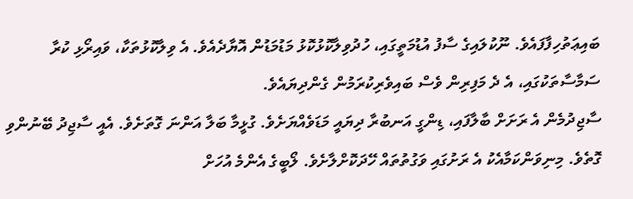ބައިޢަތުހިފާފައެވެ. ނޫކުލައިގެ ސާފު އުޑުމަތީގައި، ހުދުވިލާކޮޅުކޮޅު މަޑުމަޑުން އޮޔާދެއެވެ. އެ ވިލާކޮޅުތަކާ، ވައިރޯޅި ކުރާ ސަމާސާތަކުގައި، އެ ދެ މަފިރިން ވެސް ބައިވެރިކުރަމުން ގެންދިޔައެވެ.
ސާޖިދުމެން އެ ރަށަށް ބާލާފައި، ޑިންގީ އަނބުރާ ދިޔައީ މަޑަވެއްޔަށެވެ. ގުޅީމާ ބަލާ އަންނަ ގޮތަށެވެ. އެއީ ސާޖިދު ބޭނުންވި ގޮތެވެ. މިނިވަންކަމާއެކު އެ ރަށުގައި ވަގުތުތައް ހޭދަކޮށްލާށެވެ. ލޯބީގެ އެންމެ އުހަށް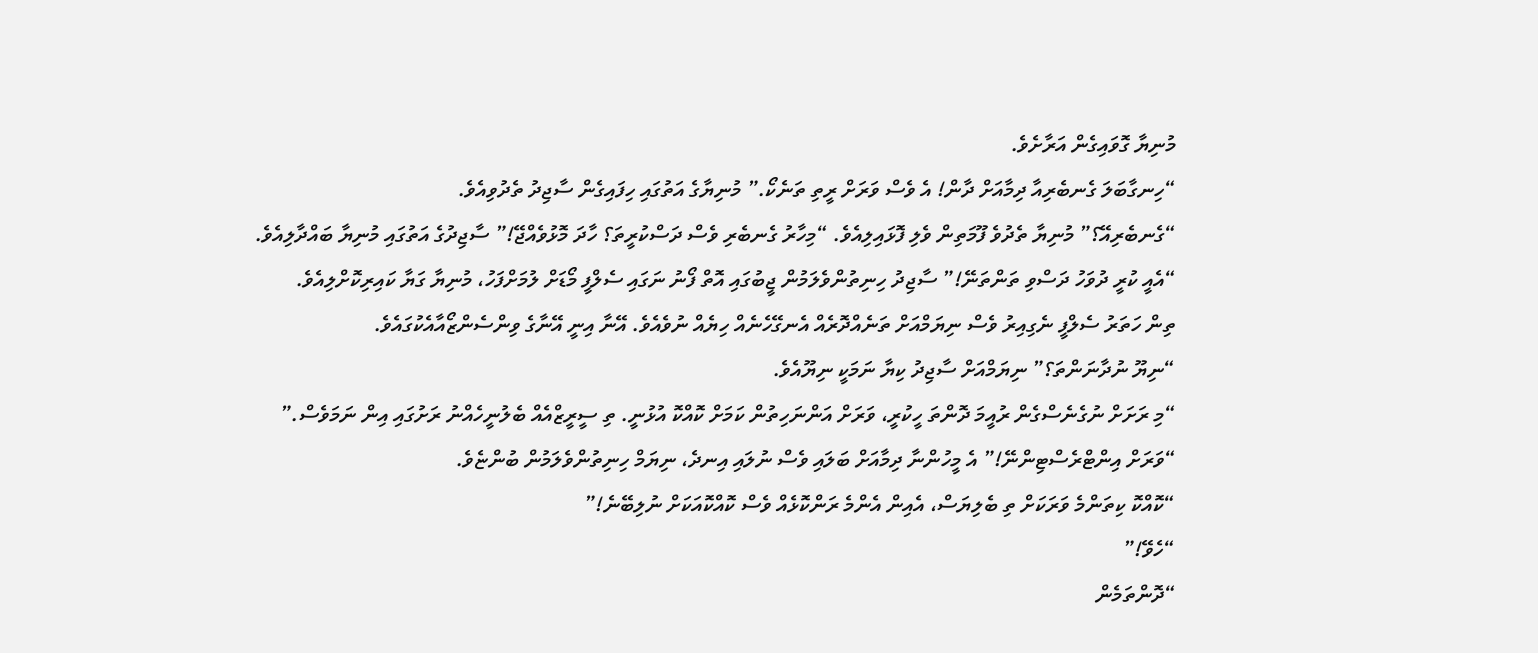މުނިޔާ ގޮވައިގެން އަރާށެވެ.
“ހިނގާބަލަ ގެނބެރިއާ ދިމާއަށް ދާން! އެ ވެސް ވަރަށް ރީތި ތަނެކޯ.” މުނިޔާގެ އަތުގައި ހިފައިގެން ސާޖިދު ތެދުވިއެވެ.
“ގެނބެރިއޭ؟” މުނިޔާ ތެދުވެ ފޫމަތިން ވެލި ފޮޅައިލިއެވެ. “މިހާރު ގެނބެރި ވެސް ދަސްކުރީތަ؟ ހާދަ މޮޅުވެއްޖޭ!” ސާޖިދުގެ އަތުގައި މުނިޔާ ބައްދާލިއެވެ.
“އެއީ ކުރީ ދުވަހު ދަސްވި ތަންތަނޭ!” ސާޖިދު ހިނިތުންވެލަމުން ޖީބުގައި އޮތް ފޯނު ނަގައި ސެލްފީ މޯޑަށް ލުމަށްފަހު، މުނިޔާ ގަޔާ ކައިރިކޮށްލިއެވެ.
ތިން ހަތަރު ސެލްފީ ނެގިއިރު ވެސް ނިޔަމްއަށް ތަނެއްދޮރެއް އެނގޭހެނެއް ހިޔެއް ނުވެއެވެ. އޭނާ އިނީ އޭނާގެ ވިންސެންޒޯއާއެކުގައެވެ.
“ނިޔޫ ނުދާނަންތަ؟” ނިޔަމްއަށް ސާޖިދު ކިޔާ ނަމަކީ ނިޔޫއެވެ.
“މި ރަށަށް ނުގެނެސްގެން ރުއީމަ ދޮންތަ ހީކުރީ، ވަރަށް އަންނަހިތުން ކަމަށް ކޮއްކޮ އުޅުނީ. ތި ސީރީޒްއެއް ބެލުނީހެއްނު ރަށުގައި އިން ނަމަވެސް.”
“ވަރަށް އިންޓްރެސްޓިންނޭ!” އެ މީހުންނާ ދިމާއަށް ބަލައި ވެސް ނުލައި އިނދެ، ނިޔަމް ހިނިތުންވެލަމުން ބުންޏެވެ.
“ކޮއްކޮ ކިތަންމެ ވަރަކަށް ތި ބެލިޔަސް، އެއިން އެންމެ ރަންކޮޅެއް ވެސް ކޮއްކޮއަކަށް ނުލިބޭނެ!”
“ހެވޭ!”
“ދޮންތަމެން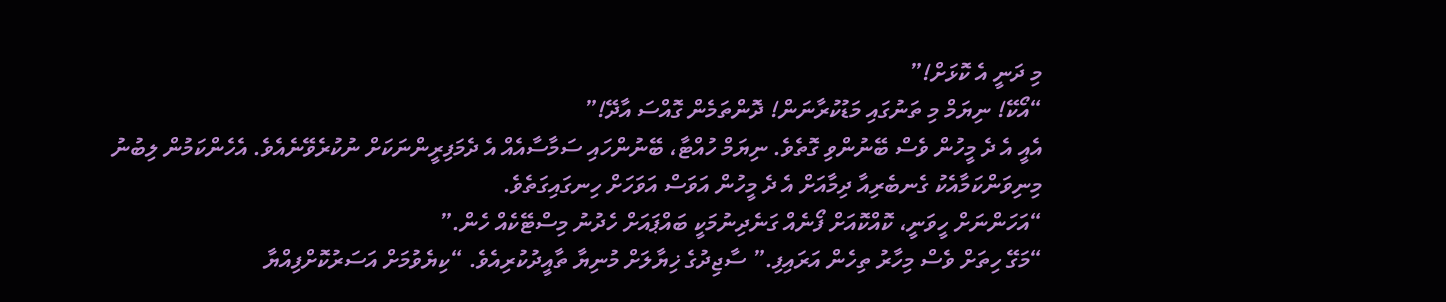މި ދަނީ އެ ކޮޅަށް!”
“އޯކޭ! ނިޔަމް މި ތަނުގައި މަޑުކުރާނަން! ދޮންތަމެން ގޮއްސަ އާދޭ!”
އެއީ އެ ދެ މީހުން ވެސް ބޭނުންވި ގޮތެވެ. ނިޔަމް ހުއްޓާ، ބޭނުންހައި ސަމާސާއެއް އެ ދެމަފިރީންނަކަށް ނުކުރެވޭނެއެވެ. އެހެންކަމުން ލިބުނު މިނިވަންކަމާއެކު ގެނބެރިއާ ދިމާއަށް އެ ދެ މީހުން އަވަސް އަވަހަށް ހިނގައިގަތެވެ.
“އަހަންނަށް ހީވަނީ، ކޮއްކޮއަށް ފޯނެއް ގަނެދިނުމަކީ ބައްޕައަށް ހެދުނު މިސްޓޭކެއް ހެން.”
“މަގޭ ހިތަށް ވެސް މިހާރު ތިހެން އަރައިފި.” ސާޖިދުގެ ޚިޔާލަށް މުނިޔާ ތާއީދުކުރިއެވެ. “ކިޔެވުމަށް އަސަރުކޮށްފިއްޔާ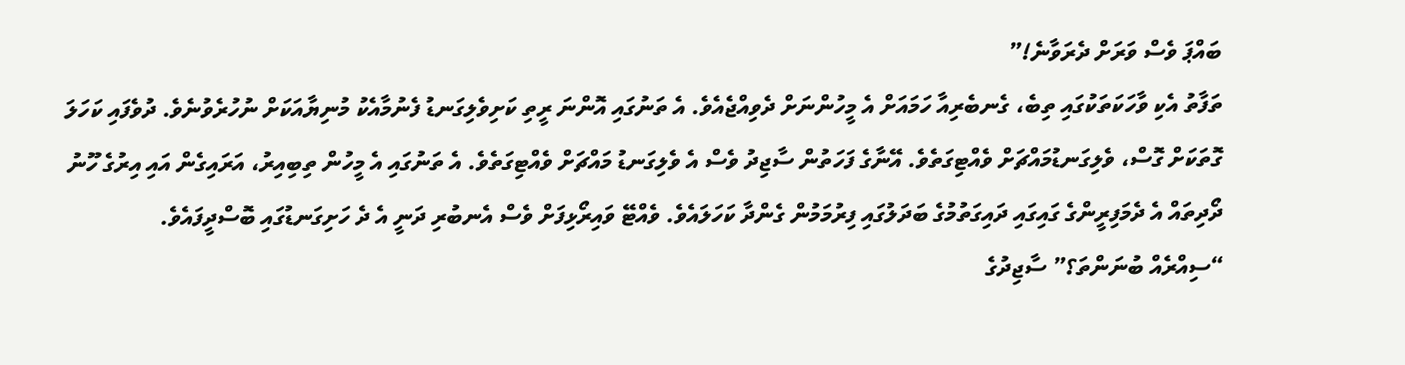ބައްޕަ ވެސް ވަރަށް ދެރަވާނެ!”
ތަފާތު އެކި ވާހަކަތަކުގައި ތިބެ، ގެނބެރިއާ ހަމައަށް އެ މީހުންނަށް ދެވިއްޖެއެވެ. އެ ތަނުގައި އޮންނަ ރީތި ކަށިވެލިގަނޑު ފެނުމާއެކު މުނިޔާއަކަށް ނުހުރެވުނެވެ. ދުވެފައި ކަހަލަ ގޮތަކަށް ގޮސް، ވެލިގަނޑުމައްޗަށް ވެއްޓިގަތެވެ. އޭނާގެ ފަހަތުން ސާޖިދު ވެސް އެ ވެލިގަނޑު މައްޗަށް ވެއްޓިގަތެވެ. އެ ތަނުގައި އެ މީހުން ތިބިއިރު، އަރައިގެން އައި އިރުގެ ހޫނު ދޯދިތައް އެ ދެމަފިރީންގެ ގައިގައި ދައިގަތުމުގެ ބަދަލުގައި ފިރުމަމުން ގެންދާ ކަހަލައެވެ. ވެއްޓޭ ވައިރޯޅިފަށް ވެސް އެނބުރި ދަނީ އެ ދެ ހަށިގަނޑުގައި ބޮސްދީފައެވެ.
“ސިއްރެއް ބުނަންތަ؟” ސާޖިދުގެ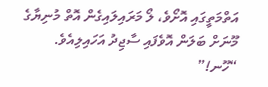އަތްމަތީގައި އޮށޯވެ، ލޯ މަރައިލައިގެން އޮތް މުނިޔާގެ މޫނަށް ބަލަން އޮވެފައި ސާޖިދު އަހައިލިއެވެ.
“ހޫނ!”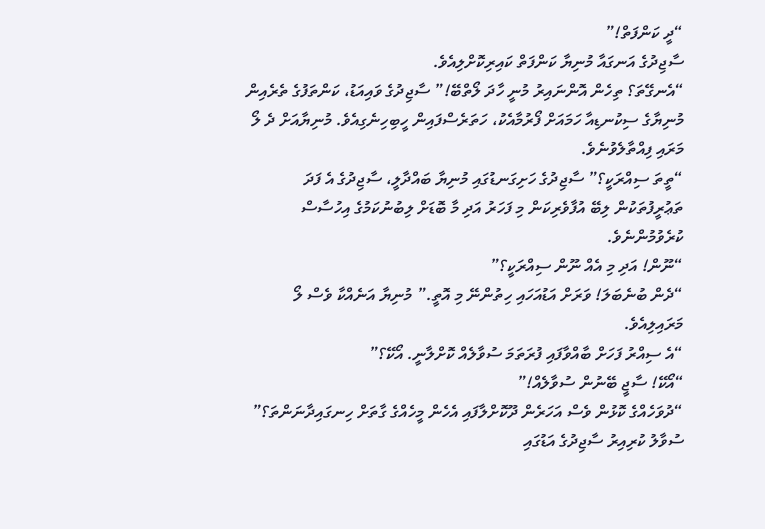“ދީ ކަންފަތް!”
ސާޖިދުގެ އަނގައާ މުނިޔާ ކަންފަތް ކައިރިކޮށްލިއެވެ.
“އެނގޭތަ؟ ތިހެން އޮންނައިރު މުނީ ހާދަ ލޯތްބޭ!” ސާޖިދުގެ ވައިއަޑު، ކަންތަފުގެ ތެރެއިން މުނިޔާގެ ސިކުނޑިއާ ހަމައަށް ފޯރުމާއެކު، ހަތަރެސްފައިން ހީބިހިނެގިއެވެ. މުނިޔާއަށް ދެ ލޯ މަރައި ފިއްތާލެވުނެވެ.
“ތީތަ ސިއްރަކީ؟” ސާޖިދުގެ ހަށިގަނޑުގައި މުނިޔާ ބައްދާލީ، ސާޖިދުގެ އެ ފަދަ ތަޢުރީފުތަކުން ލިބޭ އުފާވެރިކަން މި ފަހަރު އަދި މާ ބޮޑަށް ލިބުނުކަމުގެ އިހުސާސް ކުރެވުމުންނެވެ.
“ނޫން! އަދި މި އެއް ނޫން ސިއްރަކީ؟”
“ދެން ބުނެބަލަ! ވަރަށް އަޑުއަހައި ހިތުންނޭ މި އޮތީ.” މުނިޔާ އަނެއްކާ ވެސް ލޯ މަރައިލިއެވެ.
“އެ ސިއްރު ފަހަށް ބާއްވާފައި ފުރަތަމަ ސުވާލެއް ކޮށްލާނީ. އޯކޭ؟”
“އޯކޭ! ސާޖީ ބޭނުން ސުވާލެއް!”
“ދުވަހެއްގެ ކޮޅުން ވެސް އަހަރެން ދޫކޮށްލާފައި އެހެން މީހެއްގެ ގާތަށް ހިނގައިދާނަންތަ؟” ސުވާލު ކުރިއިރު ސާޖިދުގެ އަޑުގައި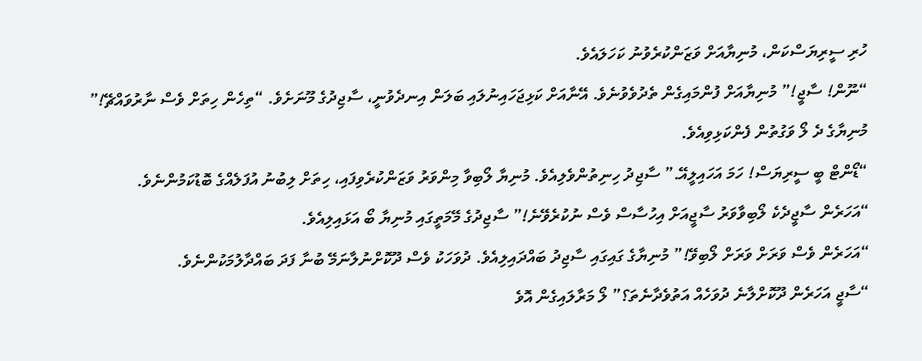ހުރި ސީރިޔަސްކަން، މުނިޔާއަށް ވަޒަންކުރެވުނު ކަހަލައެވެ.
“ނޫން! ސާޖީ!” މުނިޔާއަށް ފުންމައިގެން ތެދުވެވުނެވެ. އޭނާއަށް ކަޅިޖަހައިނުލައި ބަލަން އިނދެވުނީ، ސާޖިދުގެ މޫނަށެވެ. “ތިހެން ހިތަށް ވެސް ނާރުވައްޗޭ!” މުނިޔާގެ ދެ ލޯ ވަގުތުން ފެންކަޅިވިއެވެ.
“ޑޯންޓް ބީ ސީރިޔަސް! ހަމަ އަހައިލީއޭ.” ސާޖިދު ހިނިތުންވެލިއެވެ. މުނިޔާ ލޯބިވާ މިންވަރު ވަޒަންކުރެވިފައި، ހިތަށް ލިބުނު އުފަލެއްގެ ބޮޑުކަމުންނެވެ.
“އަހަރެން ސާޖީދެކެ ލޯބިވާވަރު ސާޖީއަށް އިހުސާސް ވެސް ނުކުރެވޭނެ!” ސާޖިދުގެ މޭމަތީގައި މުނިޔާ ބޯ އަޅައިލިއެވެ.
“އަހަރެން ވެސް ވަރަށް ވަރަށް ލޯބިވޭ!” މުނިޔާގެ ގައިގައި ސާޖިދު ބައްދައިލިއެވެ. ދުވަހަކު ވެސް ދޫކޮށްނުލާނަމޭ ބުނާ ފަދަ ބައްދާލުމަކުންނެވެ.
“ސާޖީ އަހަރެން ދޫކޮށްލާނެ ދުވަހެއް އަތުވެދާނެތަ؟” ލޯ މަރާލައިގެން އޮވެ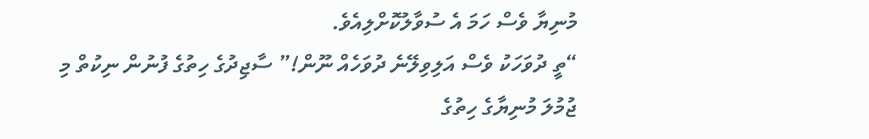މުނިޔާ ވެސް ހަމަ އެ ސުވާލުކޮށްލިއެވެ.
“ތީ ދުވަހަކު ވެސް އަލިވިލޭނެ ދުވަހެއް ނޫން!” ސާޖިދުގެ ހިތުގެ ފުނުން ނިކުތް މި ޖުމުލަ މުނިޔާގެ ހިތުގެ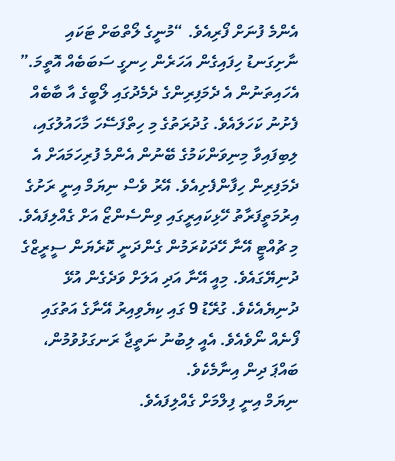އެންމެ ފުނަށް ފޯރިއެވެ. “މުނީގެ ލޯތްބަށް ޓަކައި ނާށިގަނޑު ހިފައިގެން އަހަރެން ހިނގީ ސަބަބެއް އޮތީމަ.”
އެހައިތަނުން އެ ދެމަފިރިންގެ ދެމެދުގައި ލޯބީގެ އާ ބާބެއް ފެށުނު ކަހަލައެވެ. ގުދުރަތުގެ މި ހިތްފަސޭހަ މާހައުލުގައި، ލިބިފައިވާ މިނިވަންކަމުގެ ބޭނުން އެންމެ ފުރިހަމައަށް އެ ދެމަފިރިން ހިފާންފެށިއެވެ. އޭރު ވެސް ނިޔަމް އިނީ ރަށުގެ އިރުމަތީފަރާތު ހޭޅިކައިރީގައި ވިންސެންޒޯ އަށް ގެއްލިފައެވެ. މި ޗުއްޓީ އޭނާ ހޭދަކުރަމުން ގެންދަނީ ކޮރެޔަން ސީރީޒްގެ ދުނިޔޭގައެވެ. މިއީ އޭނާ އަދި އަލަށް ވަދެގެން އުޅޭ ދުނިޔެއެކެވެ. ގުރޭޑު 9 ގައި ކިޔެވިއިރު އޭނާގެ އަތުގައި ފޯނެއް ނޯވެއެވެ. އެއީ ލިބުނު ނަތީޖާ ރަނގަޅުވުމުން، ބައްޕަ ދިން އިނާމެކެވެ.
ނިޔަމް އިނީ ފިލްމަށް ގެއްލިފައެވެ.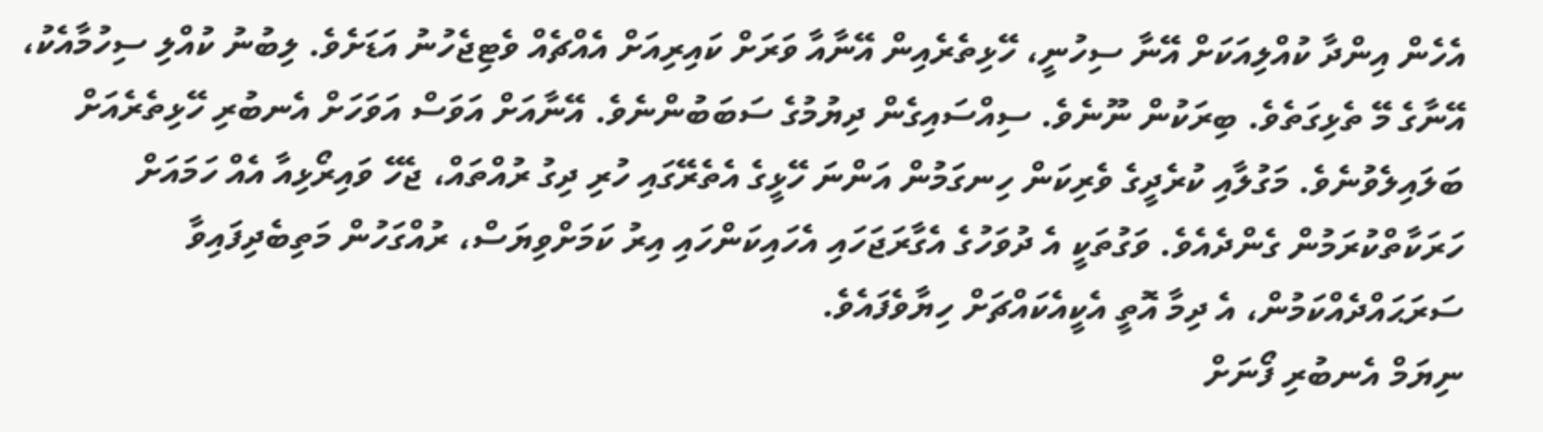އެހެން އިންދާ ކުއްލިއަކަށް އޭނާ ސިހުނީ، ހޭޅިތެރެއިން އޭނާއާ ވަރަށް ކައިރިއަށް އެއްޗެއް ވެޓިޖެހުނު އަޑަށެވެ. ލިބުނު ކުއްލި ސިހުމާއެކު، އޭނާގެ މޭ ތެޅިގަތެވެ. ބިރަކުން ނޫނެވެ. ސިއްސައިގެން ދިޔުމުގެ ސަބަބުންނެވެ. އޭނާއަށް އަވަސް އަވަހަށް އެނބުރި ހޭޅިތެރެއަށް ބަލައިލެވުނެވެ. މަގުލާއި ކުރެދީގެ ވެރިކަން ހިނގަމުން އަންނަ ހޭޅީގެ އެތެރޭގައި ހުރި ދިގު ރުއްތައް، ޖެހޭ ވައިރޯޅިއާ އެއް ހަމައަށް ހަރަކާތްކުރަމުން ގެންދެއެވެ. ވަގުތަކީ އެ ދުވަހުގެ އެގާރަޖަހައި އެހައިކަންހައި އިރު ކަމަށްވިޔަސް، ރުއްގަހުން މަތިބެދިފައިވާ ސަރަޙައްދެއްކަމުން، އެ ދިމާ އޮތީ އެކީއެކައްޗަށް ހިޔާވެފައެވެ.
ނިޔަމް އެނބުރި ފޯނަށް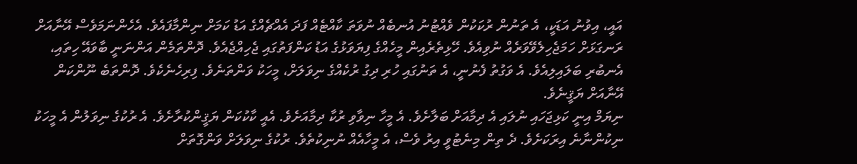އައީ، އިވުނު އަޑަކީ، އެ ތަނުން ރުކަކުން ވެއްޓުނު އުނބެއް ނުވަތަ ކާއްޓެއް ފަދަ އެއްޗެއްގެ އަޑު ކަމަށް ނިންމާފައެވެ. އެހެންނަމަވެސް އޭނާއަށް ރަނގަޅަށް ހަމަޖެހިލެވޭވަރެއް ނުވިއެވެ. ހޭޅިތެރެއިން މީހެއްގެ ފިޔަވަޅުގެ އަޑު ކަންފަތުގައި ޖެހިއްޖެއެވެ. ދޮންތަމެން އަންނަނީ ބާވައޭ ހިތައި، އެނބުރި ބަލައިލިއެވެ. އެ ވަގުތު ފެނުނީ، އެ ތަނުގައި ހުރި ދިގު ރުކެއްގެ ނިވަލަށް، މީހަކު ވަންތަނެވެ. ފިރިހެނެކެވެ. ދޮންތަބެ ނޫންކަން އޭނާއަށް ޔަޤީނެވެ.
ނިޔަމް އިނީ ކަޅިޖަހައި ނުލައި އެ ދިމާއަށް ބަލާށެވެ. އެ މީހާ ނިވާވި ރުކާ ދިމާއަށެވެ. އެއީ ކާކުކަން ޔަޤީންކުރާށެވެ. އެ ރުކުގެ ނިވަލުން އެ މީހަކު ނިކުންނާނެ އިރަކަށެވެ. ދެ ތިން މިނެޓުވީ އިރު ވެސް، އެ މީހާއެއް ނުނިކުތެވެ. ރުކުގެ ނިވަލަށް ވަންގޮތަށް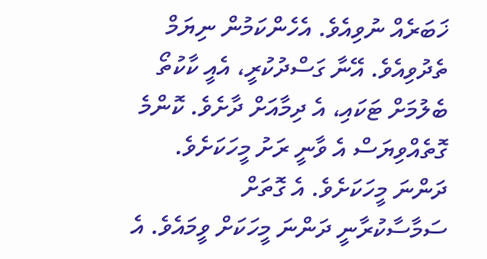ޚަބަރެއް ނުވިއެވެ. އެހެންކަމުން ނިޔަމް ތެދުވިއެވެ. އޭނާ ގަސްދުކުރީ، އެއީ ކާކުތޯ ބެލުމަށް ޓަކައި، އެ ދިމާއަށް ދާށެވެ. ކޮންމެ ގޮތެއްވިޔަސް އެ ވާނީ ރަށު މީހަކަށެވެ. ދަންނަ މީހަކަށެވެ. އެ ގޮތަށް ސަމާސާކުރާނީ ދަންނަ މީހަކަށް ވީމައެވެ. އެ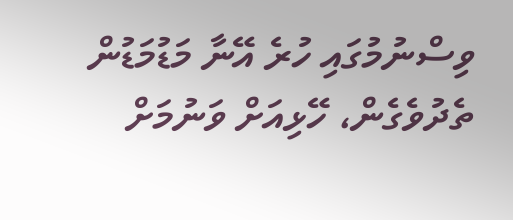ވިސްނުމުގައި ހުރެ އޭނާ މަޑުމަޑުން ތެދުވެގެން، ހޭޅިއަށް ވަނުމަށް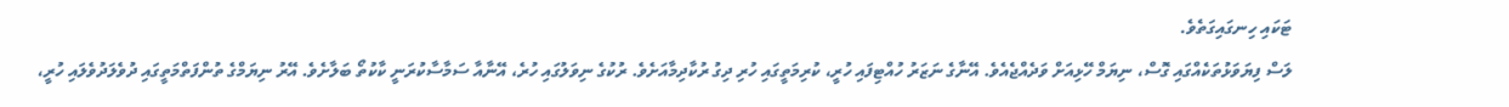ޓަކައި ހިނގައިގަތެވެ.
ލަސް ފިޔަވަޅުތަކެއްގައި ގޮސް، ނިޔަމް ހޭޅިއަށް ވަދެއްޖެއެވެ. އޭނާގެ ނަޒަރު ހުއްޓިފައި ހުރީ، ކުރިމަތީގައި ހުރި ދިގު ރުކާދިމާއަށެވެ. ރުކުގެ ނިވަލުގައި ހުރެ، އޭނާއާ ސަމާސާކުރަނީ ކާކުތޯ ބަލާށެވެ. އޭރު ނިޔަމްގެ ތުންފަތްމަތީގައި ދުވެލަދުވެލައި ހުރީ،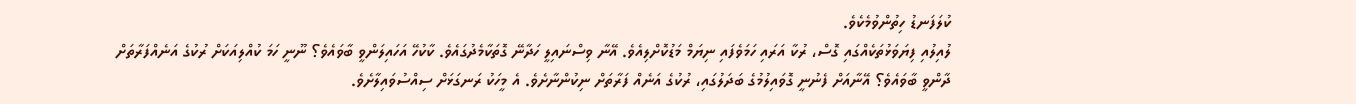ކުލަފަނޑު ހިތުންވުމެކެވެ.
ލުއިލުއި ފިޔަވަޅުތަކެއްގައި ގޮސް، ރުކާ އަރައި ހަމަވެފައި ނިޔަމް މަޑުކޮށްލިއެވެ. އޭނާ ވިސްނައިލީ ހަދާނޭ ގޮތަކާމެދުގައެވެ. ކާކުހޭ އަހައިލަންވީ ބާވައެވެ؟ ނޫނީ ހަމަ ކުއްލިއަކަށް ރުކުގެ އަނެއްފަރާތަށް ދާންވީ ބާވައެވެ؟ އޭނާއަށް ފެނުނީ ގޮވައިލުމުގެ ބަދަލުގައި، ރުކުގެ އަނެއް ފަރާތަށް ނިކުންނާށެވެ. އެ މީހަކު ރަނގަޅަށް ސިއްސުވައިލާށެވެ.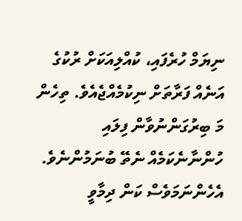ނިޔަމް ހުރެފައި، ކުއްލިއަކަށް ރުކުގެ އަނެއް ފަރާތަށް ނިކުމެއްޖެއެވެ. ތިހެން މަ ބިރުގަންނުވާން ފިލައި ހުންނާނެކަމެއް ނެތޭ ބުނަމުންނެވެ. އެހެންނަމަވެސް ކަން ދިމާވީ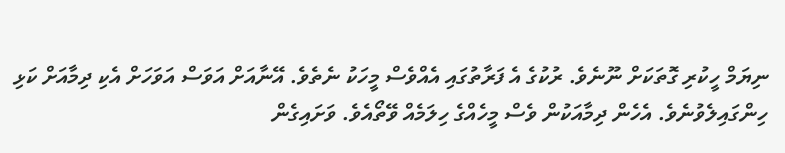ނިޔަމް ހީކުރި ގޮތަކަށް ނޫނެވެ. ރުކުގެ އެ ފަރާތުގައި އެއްވެސް މީހަކު ނެތެވެ. އޭނާއަށް އަވަސް އަވަހަށް އެކި ދިމާއަށް ކަޅި ހިންގައިލެވުނެވެ. އެހެން ދިމާއަކުން ވެސް މީހެއްގެ ހިލަމެއް ވޭތޯއެވެ. ވަށައިގެން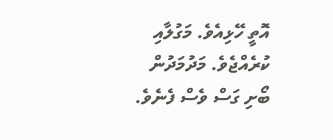އޮތީ ހޭޅިއެވެ. މަގުލާއި ކުރެއްޖެވެ. މަދުމަދުން ބޯށި ގަސް ވެސް ފެނެވެ.